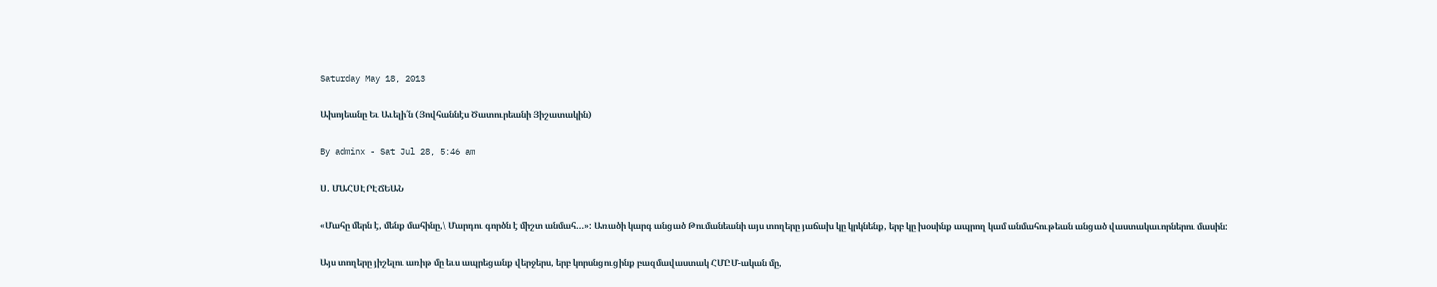Saturday May 18, 2013

Ախոյեանը Եւ Աւելի՛ն (Յովհաննէս Ծատուրեանի Յիշատակին)

By adminx - Sat Jul 28, 5:46 am

Ս. ՄԱՀՍԷՐԷՃԵԱՆ

«Մահը մերն է, մենք մահինը,\ Մարդու գործն է միշտ անմահ…»: Առածի կարգ անցած Թումանեանի այս տողերը յաճախ կը կրկնենք, երբ կը խօսինք ապրող կամ անմահութեան անցած վաստակաւորներու մասին:

Այս տողերը յիշելու առիթ մը եւս ապրեցանք վերջերս, երբ կորսնցուցինք բազմավաստակ ՀՄԸՄ-ական մը,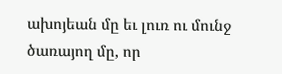ախոյեան մը եւ լուռ ու մունջ ծառայող մը, որ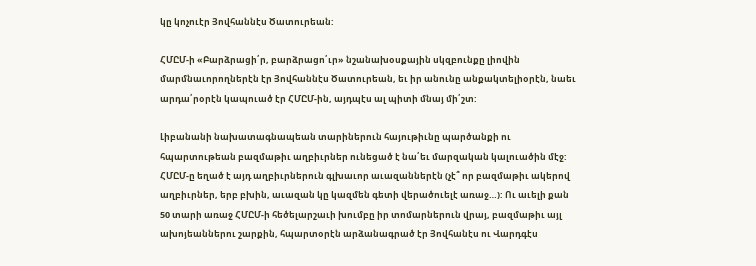կը կոչուէր Յովհաննէս Ծատուրեան:

ՀՄԸՄ-ի «Բարձրացի՛ր, բարձրացո՛ւր» նշանախօսքային սկզբունքը լիովին մարմնաւորողներէն էր Յովհաննէս Ծատուրեան, եւ իր անունը անքակտելիօրէն, նաեւ արդա՛րօրէն կապուած էր ՀՄԸՄ-ին, այդպէս ալ պիտի մնայ մի՛շտ:

Լիբանանի նախատագնապեան տարիներուն հայութիւնը պարծանքի ու հպարտութեան բազմաթիւ աղբիւրներ ունեցած է նա՛եւ մարզական կալուածին մէջ: ՀՄԸՄ-ը եղած է այդ աղբիւրներուն գլխաւոր աւազաններէն (չէ՞ որ բազմաթիւ ակերով աղբիւրներ, երբ բխին, աւազան կը կազմեն գետի վերածուելէ առաջ…): Ու աւելի քան 50 տարի առաջ ՀՄԸՄ-ի հեծելարշաւի խումբը իր տոմարներուն վրայ, բազմաթիւ այլ ախոյեաններու շարքին, հպարտօրէն արձանագրած էր Յովհանէս ու Վարդգէս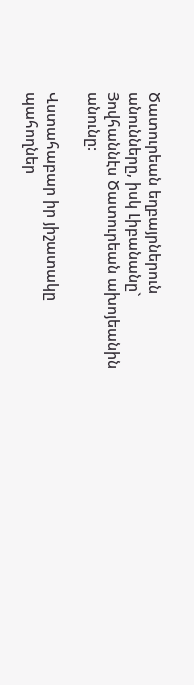Ծատուրեան եղբայրներուն անունները, իսկ Լիբանանը` Յովհաննէս Ծատուրեան ախոյեանին անունը:

Վստահաբար իր յիշատակը պահողներ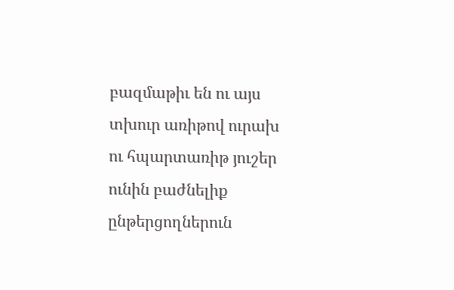բազմաթիւ են ու այս տխուր առիթով ուրախ ու հպարտառիթ յուշեր ունին բաժնելիք ընթերցողներուն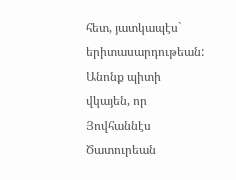հետ, յատկապէս` երիտասարդութեան: Անոնք պիտի վկայեն, որ Յովհաննէս Ծատուրեան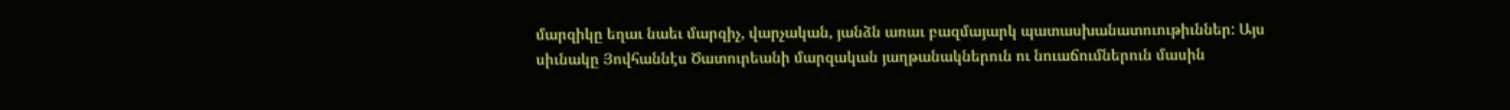մարզիկը եղաւ նաեւ մարզիչ, վարչական, յանձն առաւ բազմայարկ պատասխանատուութիւններ: Այս սիւնակը Յովհաննէս Ծատուրեանի մարզական յաղթանակներուն ու նուաճումներուն մասին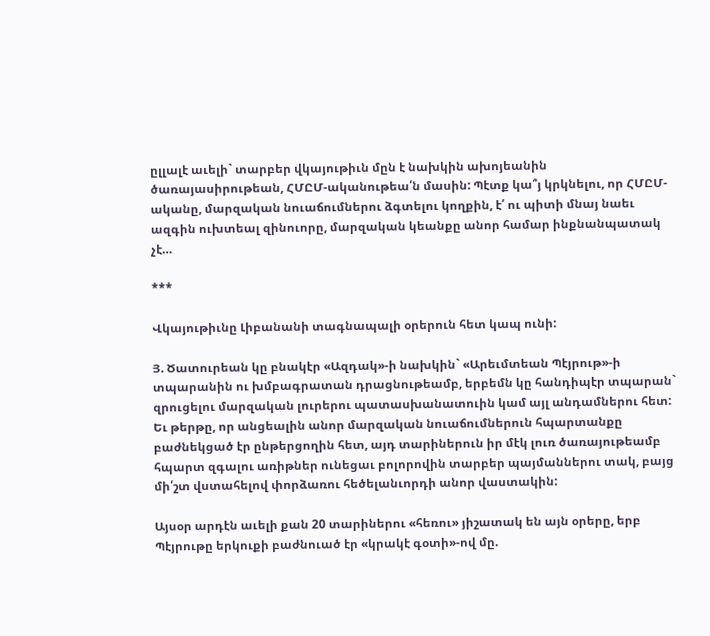ըլլալէ աւելի` տարբեր վկայութիւն մըն է նախկին ախոյեանին ծառայասիրութեան, ՀՄԸՄ-ականութեա՛ն մասին: Պէտք կա՞յ կրկնելու, որ ՀՄԸՄ-ականը, մարզական նուաճումներու ձգտելու կողքին, է՛ ու պիտի մնայ նաեւ ազգին ուխտեալ զինուորը, մարզական կեանքը անոր համար ինքնանպատակ չէ…

***

Վկայութիւնը Լիբանանի տագնապալի օրերուն հետ կապ ունի:

Յ. Ծատուրեան կը բնակէր «Ազդակ»-ի նախկին` «Արեւմտեան Պէյրութ»-ի տպարանին ու խմբագրատան դրացնութեամբ, երբեմն կը հանդիպէր տպարան` զրուցելու մարզական լուրերու պատասխանատուին կամ այլ անդամներու հետ: Եւ թերթը, որ անցեալին անոր մարզական նուաճումներուն հպարտանքը բաժնեկցած էր ընթերցողին հետ, այդ տարիներուն իր մէկ լուռ ծառայութեամբ հպարտ զգալու առիթներ ունեցաւ բոլորովին տարբեր պայմաններու տակ, բայց մի՛շտ վստահելով փորձառու հեծելանւորդի անոր վաստակին:

Այսօր արդէն աւելի քան 20 տարիներու «հեռու» յիշատակ են այն օրերը, երբ Պէյրութը երկուքի բաժնուած էր «կրակէ գօտի»-ով մը.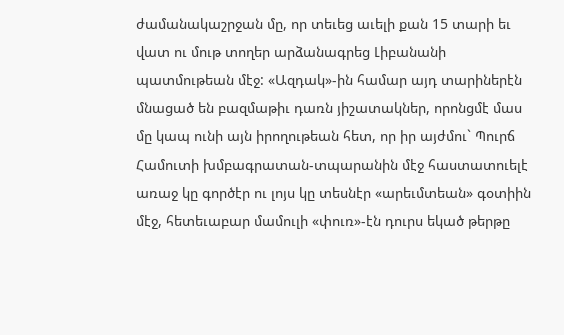ժամանակաշրջան մը, որ տեւեց աւելի քան 15 տարի եւ վատ ու մութ տողեր արձանագրեց Լիբանանի պատմութեան մէջ: «Ազդակ»-ին համար այդ տարիներէն մնացած են բազմաթիւ դառն յիշատակներ, որոնցմէ մաս մը կապ ունի այն իրողութեան հետ, որ իր այժմու` Պուրճ Համուտի խմբագրատան-տպարանին մէջ հաստատուելէ առաջ կը գործէր ու լոյս կը տեսնէր «արեւմտեան» գօտիին մէջ, հետեւաբար մամուլի «փուռ»-էն դուրս եկած թերթը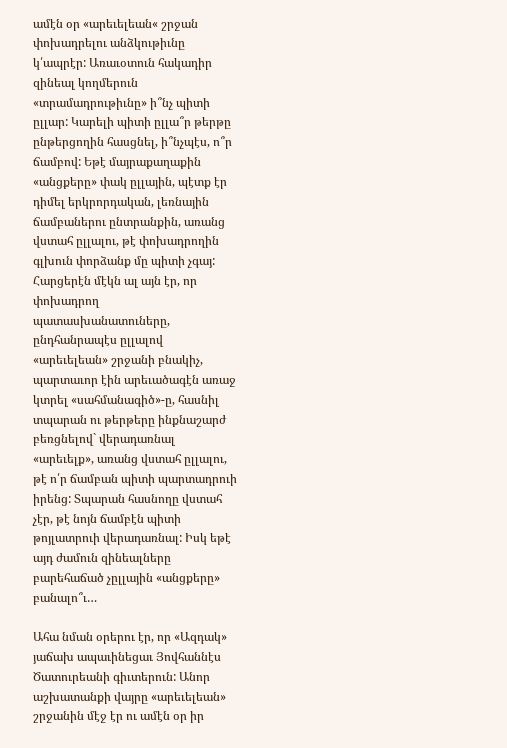ամէն օր «արեւելեան« շրջան փոխադրելու անձկութիւնը կ՛ապրէր: Առաւօտուն հակադիր զինեալ կողմերուն «տրամադրութիւնը» ի՞նչ պիտի ըլլար: Կարելի պիտի ըլլա՞ր թերթը ընթերցողին հասցնել, ի՞նչպէս, ո՞ր ճամբով: Եթէ մայրաքաղաքին «անցքերը» փակ ըլլային, պէտք էր դիմել երկրորդական, լեռնային ճամբաներու ընտրանքին, առանց վստահ ըլլալու, թէ փոխադրողին գլխուն փորձանք մը պիտի չգայ: Հարցերէն մէկն ալ այն էր, որ փոխադրող պատասխանատուները, ընդհանրապէս ըլլալով «արեւելեան» շրջանի բնակիչ, պարտաւոր էին արեւածագէն առաջ կտրել «սահմանագիծ»-ը, հասնիլ տպարան ու թերթերը ինքնաշարժ բեռցնելով` վերադառնալ «արեւելք», առանց վստահ ըլլալու, թէ ո՛ր ճամբան պիտի պարտադրուի իրենց: Տպարան հասնողը վստահ չէր, թէ նոյն ճամբէն պիտի թոյլատրուի վերադառնալ: Իսկ եթէ այդ ժամուն զինեալները բարեհաճած չըլլային «անցքերը» բանալո՞ւ…

Ահա նման օրերու էր, որ «Ազդակ» յաճախ ապաւինեցաւ Յովհաննէս Ծատուրեանի գիւտերուն: Անոր աշխատանքի վայրը «արեւելեան» շրջանին մէջ էր ու ամէն օր իր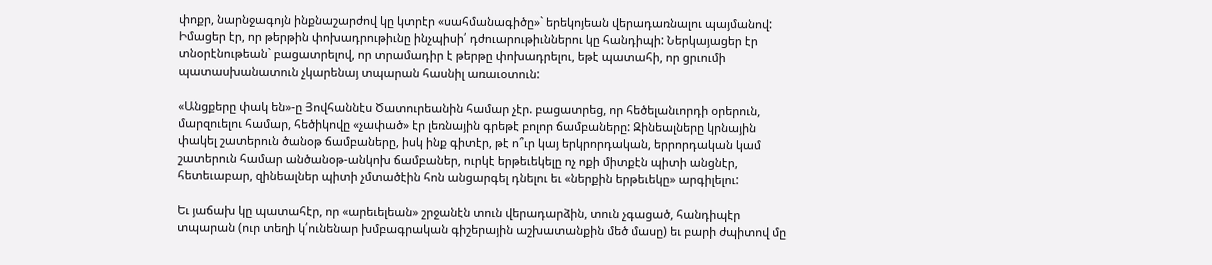փոքր, նարնջագոյն ինքնաշարժով կը կտրէր «սահմանագիծը»` երեկոյեան վերադառնալու պայմանով: Իմացեր էր, որ թերթին փոխադրութիւնը ինչպիսի՛ դժուարութիւններու կը հանդիպի: Ներկայացեր էր տնօրէնութեան` բացատրելով, որ տրամադիր է թերթը փոխադրելու, եթէ պատահի, որ ցրւումի պատասխանատուն չկարենայ տպարան հասնիլ առաւօտուն:

«Անցքերը փակ են»-ը Յովհաննէս Ծատուրեանին համար չէր. բացատրեց, որ հեծելանւորդի օրերուն, մարզուելու համար, հեծիկովը «չափած» էր լեռնային գրեթէ բոլոր ճամբաները: Զինեալները կրնային փակել շատերուն ծանօթ ճամբաները, իսկ ինք գիտէր, թէ ո՞ւր կայ երկրորդական, երրորդական կամ շատերուն համար անծանօթ-անկոխ ճամբաներ, ուրկէ երթեւեկելը ոչ ոքի միտքէն պիտի անցնէր, հետեւաբար, զինեալներ պիտի չմտածէին հոն անցարգել դնելու եւ «ներքին երթեւեկը» արգիլելու:

Եւ յաճախ կը պատահէր, որ «արեւելեան» շրջանէն տուն վերադարձին, տուն չգացած, հանդիպէր տպարան (ուր տեղի կ՛ունենար խմբագրական գիշերային աշխատանքին մեծ մասը) եւ բարի ժպիտով մը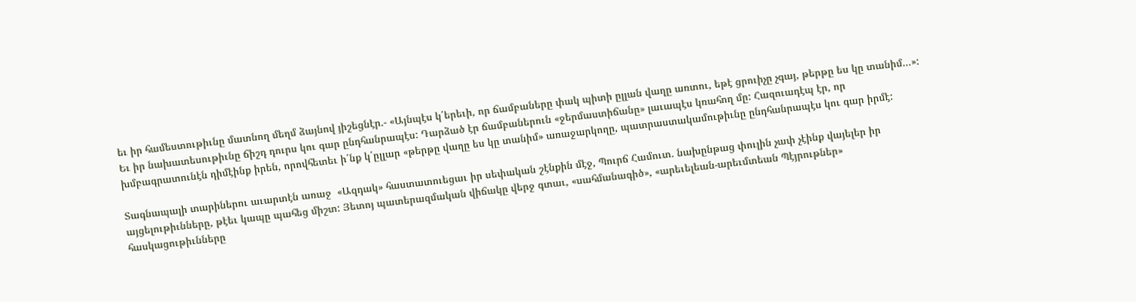եւ իր համեստութիւնը մատնող մեղմ ձայնով յիշեցնէր.- «Այնպէս կ՛երեւի, որ ճամբաները փակ պիտի ըլլան վաղը առտու, եթէ ցրուիչը չգայ, թերթը ես կը տանիմ…»: Եւ իր նախատեսութիւնը ճիշդ դուրս կու գար ընդհանրապէս: Դարձած էր ճամբաներուն «ջերմաստիճանը» լաւապէս կռահող մը: Հազուադէպ էր, որ խմբագրատունէն դիմէինք իրեն, որովհետեւ ի՛նք կ՛ըլլար «թերթը վաղը ես կը տանիմ» առաջարկողը, պատրաստակամութիւնը ընդհանրապէս կու գար իրմէ:

Տագնապալի տարիներու աւարտէն առաջ  «Ազդակ» հաստատուեցաւ իր սեփական շէնքին մէջ, Պուրճ Համուտ. նախընթաց փուլին չափ չէինք վայելեր իր այցելութիւնները, թէեւ կապը պահեց միշտ: Յետոյ պատերազմական վիճակը վերջ գտաւ, «սահմանագիծ», «արեւելեան-արեւմտեան Պէյրութներ» հասկացութիւնները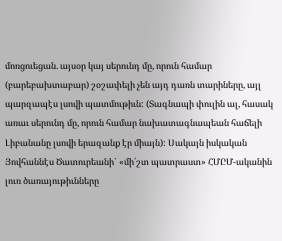մոռցուեցան. այսօր կայ սերունդ մը, որուն համար (բարեբախտաբար) շօշափելի չեն այդ դառն տարիները, այլ պարզապէս լսովի պատմութիւն: (Տագնապի փուլին ալ, հասակ առաւ սերունդ մը, որուն համար նախատագնապեան հաճելի Լիբանանը լսովի երազանք էր միայն): Սակայն իսկական Յովհաննէս Ծատուրեանի` «մի՛շտ պատրաստ» ՀՄԸՄ-ականին լուռ ծառայութիւնները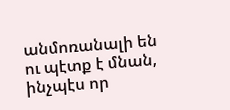անմոռանալի են ու պէտք է մնան, ինչպէս որ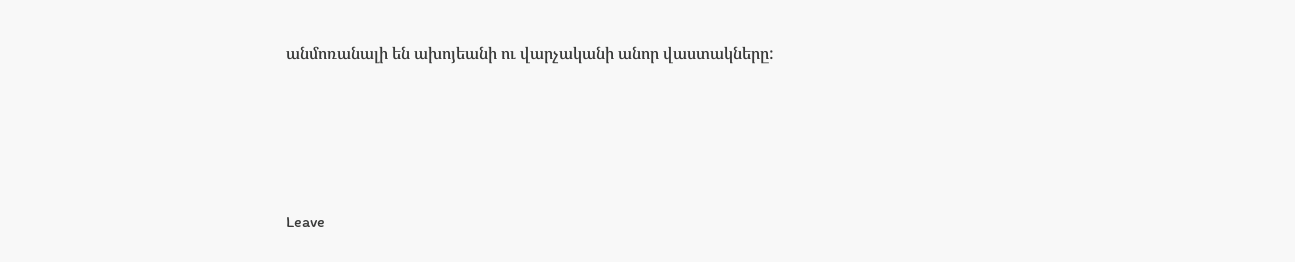անմոռանալի են ախոյեանի ու վարչականի անոր վաստակները:





Leave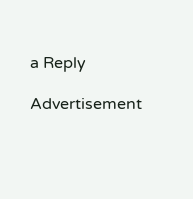a Reply

Advertisement